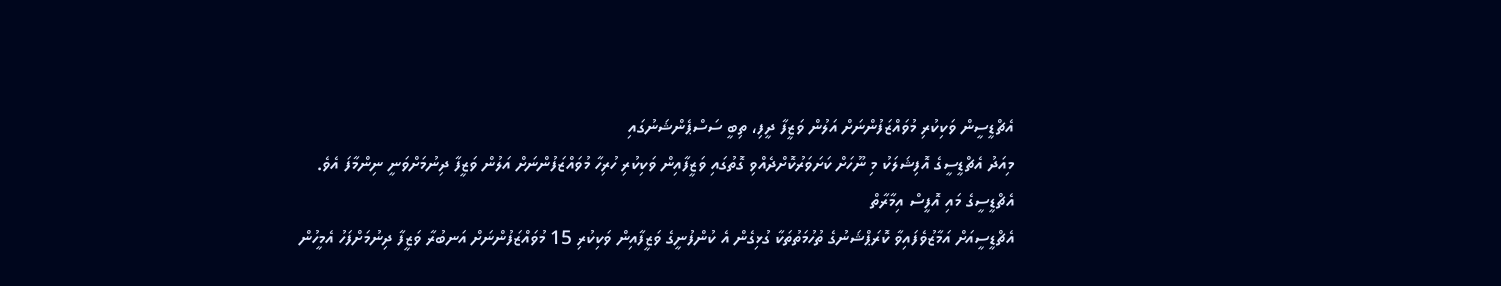އެޗްޑީސީން ވަކިކުރި މުވައްޒަފުންނަށް އަލުން ވަޒީފާ ދީފި، ތިބީ ސަސްޕެންޝަނުގައި
މިއަދު އެޗްޑީސީގެ އޮފިޝަލަކު މި ނޫހަށް ކަށަވަރުކޮށްދެއްވި ގޮތުގައި ވަޒީފާއިން ވަކިކުރި ހުރިހާ މުވައްޒަފުންނަށް އަލުން ވަޒީފާ ދިނުމަށްވަނީ ނިންމާފަ އެވެ.
އެޗްޑީސީގެ މައި އޮފީސް އިމާރާތް
އެޗްޑީސީއަށް އަމާޒުވެފައިވާ ކޮރަޕްޝަނުގެ ތުހުމަތުތަކާ ގުޅިގެން އެ ކުންފުނީގެ ވަޒީފާއިން ވަކިކުރި 15 މުވައްޒަފުންނަށް އަނބުރާ ވަޒީފާ ދިނުމަށްފަހު އެމީހުން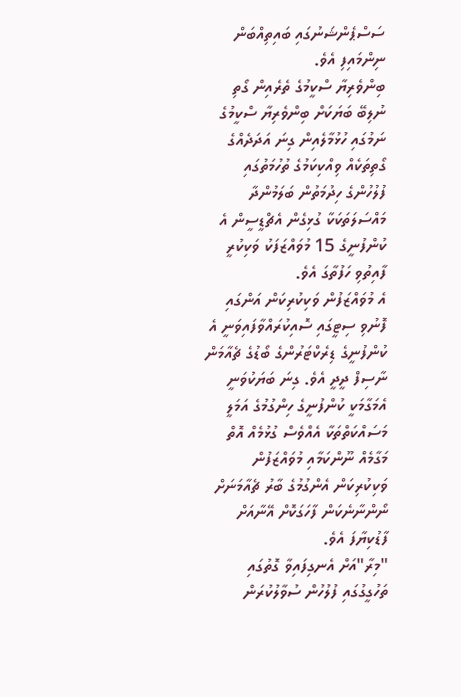ސަސްޕެންޝަނުގައި ބައިތިއްބަން ނިންމައިފި އެވެ.
ބިންވެރިޔާ ސްކީމުގެ ތެރެއިން ގޯތި ނުލިބޭ ބަޔަކަށް ބިންވެރިޔާ ސްކީމުގެ ނަމުގައި ހުޅުމާލެއިން ގިނަ އަދަދެއްގެ ގޯތިތަކެއް ވިއްކިކަމުގެ ތުހުމަތުގައި ފުލުހުންގެ ހިދުމަތުން ބަލަމުންދާ މައްސަލަތަކަކާ ގުޅިގެން އެޗްޑީސީން އެ ކުންފުނީގެ 15 މުވައްޒަފަކު ވަކިކުރީ ފާއިތުވި ހަފުތާގަ އެވެ.
އެ މުވައްޒަފުން ވަކިކުރިކަން އަންގައި ފޮނުވި ސިޓީގައި ސޮއިކުރައްވާފައިވަނީ އެ ކުންފުނީގެ ޑިރެކްޓަރުންގެ ބޯޑުގެ ޗެއާމަން ނާސިފް ދީދީ އެވެ. ގިނަ ބަޔަކުވަނީ އެމަގާމަކީ ކުންފުނީގެ ހިންގުމުގެ އަމަލީ މަސައްކަތްތަކާ އެއްވެސް ގުޅުމެއް އޮތް މަގާމެއް ނޫންކަމާއި މުވައްޒަފުން ވަކިކުރިކަން އެންގުމުގެ ބާރު ޗެއާމަނަށް ނޯންނާނެކަން ފާހަގަކޮށް އޭނާއަށް ފާޑުކިޔާފަ އެވެ.
"މިރާ"އަށް އެނގިފައިވާ ގޮތުގައި ތަހުގީގުގައި ފުލުހުން ސުވާލުކުރަން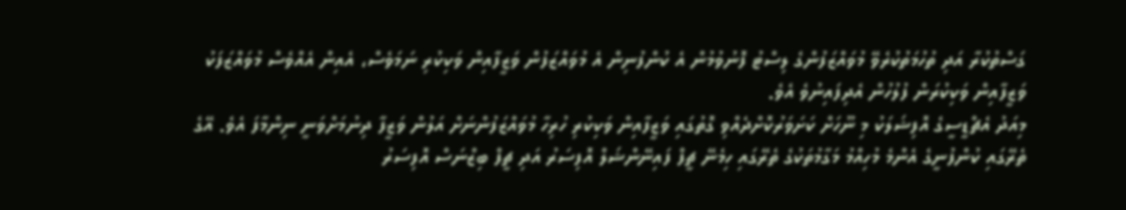ގަސްތުކުރާ އަދި ތުހުމަތުކުރެވޭ މުވައްޒަފުންގެ ލިސްޓު ފޮނުވުމުން އެ ކުންފުނިން އެ މުވައްޒަފުން ވަޒީފާއިން ވަކިކުރި ނަމަވެސް، އެއިން އެއްވެސް މުވައްޒަފަކު ވަޒީފާއިން ވަކިކުރަން ފުލުހުން އެދިފައިނުވެ އެވެ.
މިއަދު އެޗްޑީސީގެ އޮފިޝަލަކު މި ނޫހަށް ކަށަވަރުކޮށްދެއްވި ގޮތުގައި ވަޒީފާއިން ވަކިކުރި ހުރިހާ މުވައްޒަފުންނަށް އަލުން ވަޒީފާ ދިނުމަށްވަނީ ނިންމާފަ އެވެ. އޭގެ ތެރޭގައި ކުންފުނީގެ އެންމެ މުހިއްމު މަގާމުތަކުގެ ތެރޭގައި ހިމެނޭ ޗީފް ފައިނޭންޝަލް އޮފިސަރު އަދި ޗީފް ބިޒްނަސް އޮފިސަރު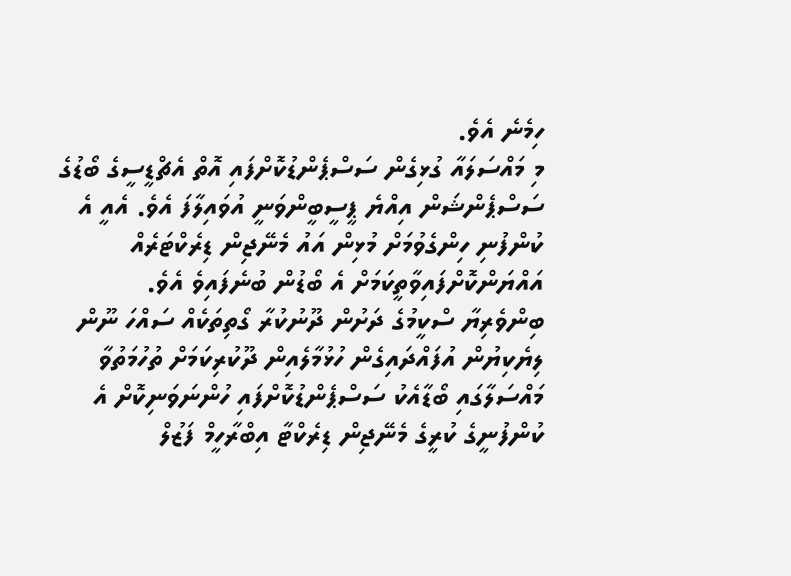ހިމެނެ އެވެ.
މި މައްސަލައާ ގުޅިގެން ސަސްޕެންޑުކޮށްފައި އޮތް އެޗްޑީސީގެ ބޯޑުގެ ސަސްޕެންޝަން އިއްޔެ ޕީސީބީންވަނީ އުވައިލާފަ އެވެ. އެއީ އެ ކުންފުނި ހިންގެވުމަށް މުޅިން އައު މެނޭޖިން ޑިރެކްޓަރެއް އައްޔަންކޮށްފައިވާތީކަމަށް އެ ބޯޑުން ބުނެފައިވެ އެވެ.
ބިންވެރިޔާ ސްކީމުގެ ދަށުން ދޫނުކުރާ ގޯތިތަކެއް ސައްހަ ނޫން ލިޔެކިޔުން އުފައްދައިގެން ހުޅުމާލެއިން ދޫކުރިކަމަށް ތުހުމަތުވާ މައްސަލާގައި ބޯޑާއެކު ސަސްޕެންޑުކޮށްފައި ހުންނަވަނިކޮށް އެ ކުންފުނީގެ ކުރީގެ މެނޭޖިން ޑިރެކްޓާ އިބްރާހީމް ފަޒުލް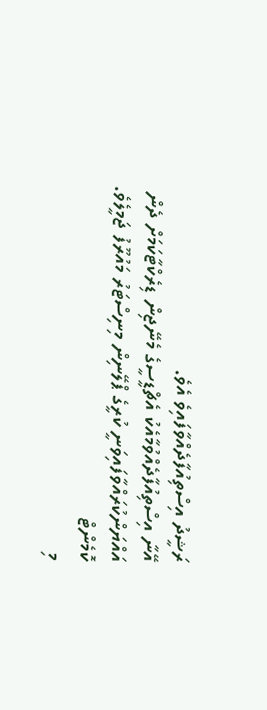ރަޝީދު އިސްތިއުފާދެއްވާފައިވެ އެވެ.
އޭނާ އިސްތިއުފާދެއްވުމާއެކު އެޗްޑީސީގެ މެނޭޖިން ޑިރެކްޓާކަމަށް ދެން އައްޔަންކުރައްވާފައިވަނީ ކުރީގެ ޕްލޭނިން މިނިސްޓަރު މައުރޫފު ޖަމީލެވެ.
ކޮމެންޓް
މި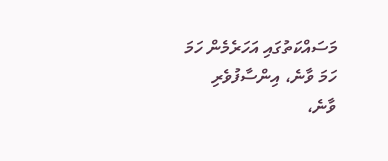މަސައްކަތުގައި އަހަރެމެން ހަމަ ހަމަ ވާނެ، އިންސާފުވެރި ވާނެ،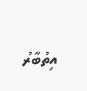އިތުބާރު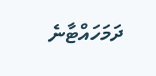ދަމަހައްޓާނެ